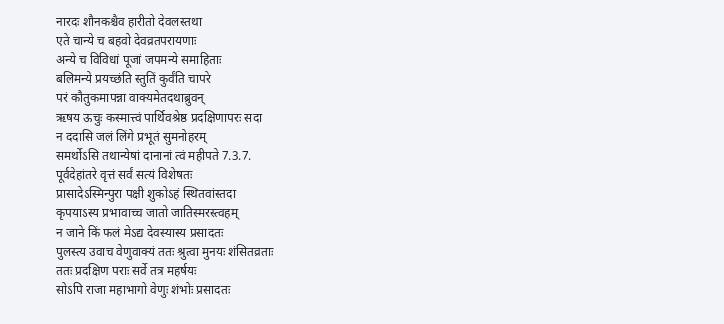नारदः शौनकश्चैव हारीतो देवलस्तथा
एते चान्ये च बहवो देवव्रतपरायणाः
अन्ये च विविधां पूजां जपमन्ये समाहिताः
बलिमन्ये प्रयच्छंति स्तुतिं कुर्वंति चापरे
परं कौतुकमापन्ना वाक्यमेतदथाब्रुवन्
ऋषय ऊचुः कस्मात्त्वं पार्थिवश्रेष्ठ प्रदक्षिणापरः सदा
न ददासि जलं लिंगे प्रभूतं सुमनोहरम्
समर्थोऽसि तथान्येषां दानानां त्वं महीपते 7.3.7.
पूर्वदेहांतरे वृत्तं सर्वं सत्यं विशेषतः
प्रासादेऽस्मिन्पुरा पक्षी शुकोऽहं स्थितवांस्तदा
कृपयाऽस्य प्रभावाच्च जातो जातिस्मरस्त्वहम्
न जाने किं फलं मेऽद्य देवस्यास्य प्रसादतः
पुलस्त्य उवाच वेणुवाक्यं ततः श्रुत्वा मुनयः शंसितव्रताः
ततः प्रदक्षिण पराः सर्वे तत्र महर्षयः
सोऽपि राजा महाभागो वेणुः शंभोः प्रसादतः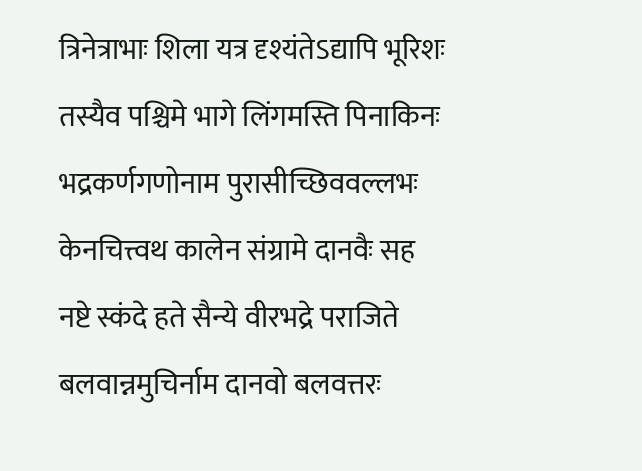त्रिनेत्राभाः शिला यत्र दृश्यंतेऽद्यापि भूरिशः
तस्यैव पश्चिमे भागे लिंगमस्ति पिनाकिनः
भद्रकर्णगणोनाम पुरासीच्छिववल्लभः
केनचित्त्वथ कालेन संग्रामे दानवैः सह
नष्टे स्कंदे हते सैन्ये वीरभद्रे पराजिते
बलवान्नमुचिर्नाम दानवो बलवत्तरः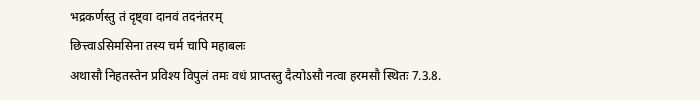भद्रकर्णस्तु तं दृष्ट्वा दानवं तदनंतरम्
छित्त्वाऽसिमसिना तस्य चर्म चापि महाबलः
अथासौ निहतस्तेन प्रविश्य विपुलं तमः वधं प्राप्तस्तु दैत्योऽसौ नत्वा हरमसौ स्थितः 7.3.8.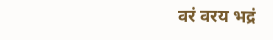वरं वरय भद्रं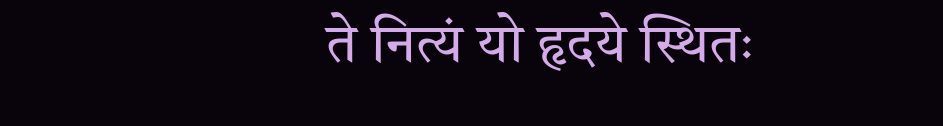ते नित्यं यो हृदये स्थितः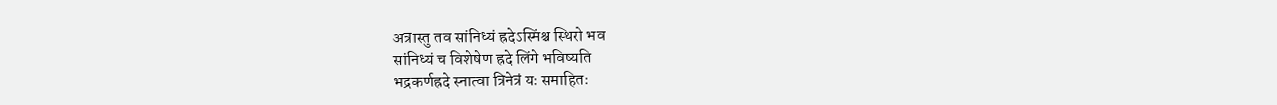अत्रास्तु तव सांनिध्यं ह्रदेऽस्मिंश्च स्थिरो भव
सांनिध्यं च विशेषेण ह्रदे लिंगे भविष्यति
भद्रकर्णह्रदे स्नात्वा त्रिनेत्रं यः समाहितः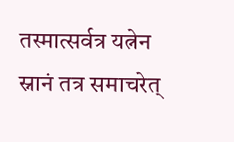तस्मात्सर्वत्र यत्नेन स्नानं तत्र समाचरेत्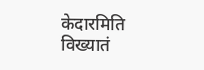केदारमिति विख्यातं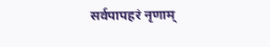सर्वपापहरं नृणाम्